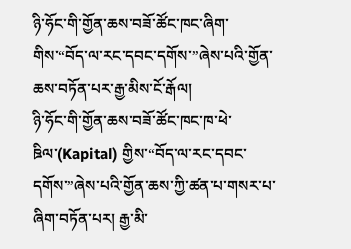ཉི་ཧོང་གི་གྱོན་ཆས་བཟོ་ཚོང་ཁང་ཞིག་གིས་“བོད་ལ་རང་དབང་དགོས་”ཞེས་པའི་གྱོན་ཆས་བཏོན་པར་རྒྱ་མིས་ངོ་རྒོལ།
ཉི་ཧོང་གི་གྱོན་ཆས་བཟོ་ཚོང་ཁང་ཁ་ཕེ་ཋིལ་(Kapital) གྱིས་“བོད་ལ་རང་དབང་དགོས་”ཞེས་པའི་གྱོན་ཆས་ཀྱི་ཚན་པ་གསར་པ་ཞིག་བཏོན་པར། རྒྱ་མི་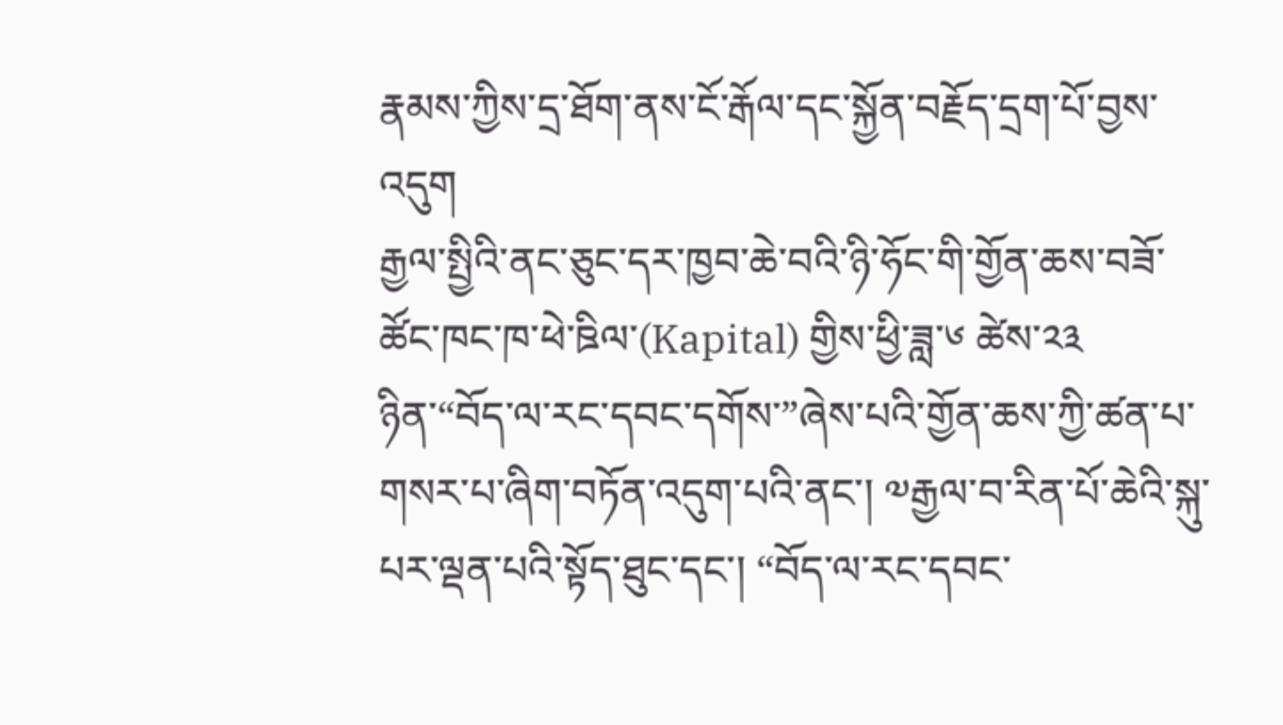རྣམས་ཀྱིས་དྲ་ཐོག་ནས་ངོ་རྒོལ་དང་སྐྱོན་བརྗོད་དྲག་པོ་བྱས་འདུག
རྒྱལ་སྤྱིའི་ནང་ཅུང་དར་ཁྱབ་ཆེ་བའི་ཉི་ཧོང་གི་གྱོན་ཆས་བཟོ་ཚོང་ཁང་ཁ་ཕེ་ཋིལ་(Kapital) གྱིས་ཕྱི་ཟླ་༦ ཚེས་༢༣ ཉིན་“བོད་ལ་རང་དབང་དགོས་”ཞེས་པའི་གྱོན་ཆས་ཀྱི་ཚན་པ་གསར་པ་ཞིག་བཏོན་འདུག་པའི་ནང་། ༧རྒྱལ་བ་རིན་པོ་ཆེའི་སྐུ་པར་ལྡན་པའི་སྟོད་ཐུང་དང་། “བོད་ལ་རང་དབང་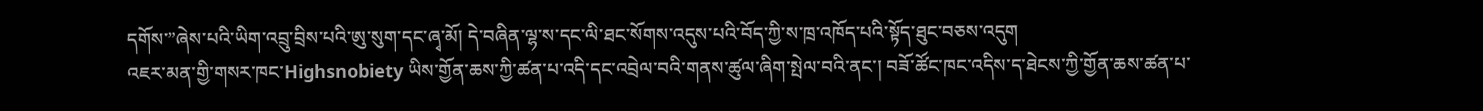དགོས་”ཞེས་པའི་ཡིག་འབྲུ་བྲིས་པའི་ཨུ་སུག་དང་ཞྭ་མོ། དེ་བཞིན་ལྷ་ས་དང་ལི་ཐང་སོགས་འདུས་པའི་བོད་ཀྱི་ས་ཁྲ་འཁོད་པའི་སྟོད་ཐུང་བཅས་འདུག
འཇར་མན་གྱི་གསར་ཁང་Highsnobiety ཡིས་གྱོན་ཆས་ཀྱི་ཚན་པ་འདི་དང་འབྲེལ་བའི་གནས་ཚུལ་ཞིག་སྤེལ་བའི་ནང་། བཟོ་ཚོང་ཁང་འདིས་ད་ཐེངས་ཀྱི་གྱོན་ཆས་ཚན་པ་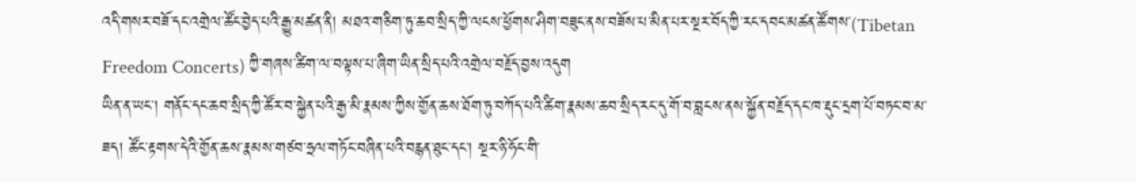འདི་གསར་བཟོ་དང་འགྲེལ་ཚོང་བྱེད་པའི་རྒྱུ་མཚན་ནི། མཐའ་གཅིག་ཏུ་ཆབ་སྲིད་ཀྱི་ལངས་ཕྱོགས་ཤིག་བཟུང་ནས་བཟོས་པ་མིན་པར་སྔར་བོད་ཀྱི་རང་དབང་མཚན་ཚོགས་(Tibetan Freedom Concerts) ཀྱི་གཞས་ཚིག་ལ་བལྟས་པ་ཞིག་ཡིན་སྲིད་པའི་འགྲེལ་བརྗོད་བྱས་འདུག
ཡིན་ན་ཡང་། གནོང་དང་ཆབ་སྲིད་ཀྱི་ཚོར་བ་སྐྱེན་པའི་རྒྱ་མི་རྣམས་ཀྱིས་གྱོན་ཆས་ཐོག་ཏུ་བཀོད་པའི་ཚིག་རྣམས་ཆབ་སྲིད་རང་དུ་གོ་བ་བླངས་ནས་སྐྱོན་བརྗོད་དང་ཁ་རྡུང་དྲག་པོ་བཏང་བ་མ་ཟད། ཚོང་རྟགས་དེའི་གྱོན་ཆས་རྣམས་གཙབ་ཧྲལ་གཏོང་བཞིན་པའི་བརྙན་ཐུང་དང་། སྔར་ཉི་ཧོང་གི་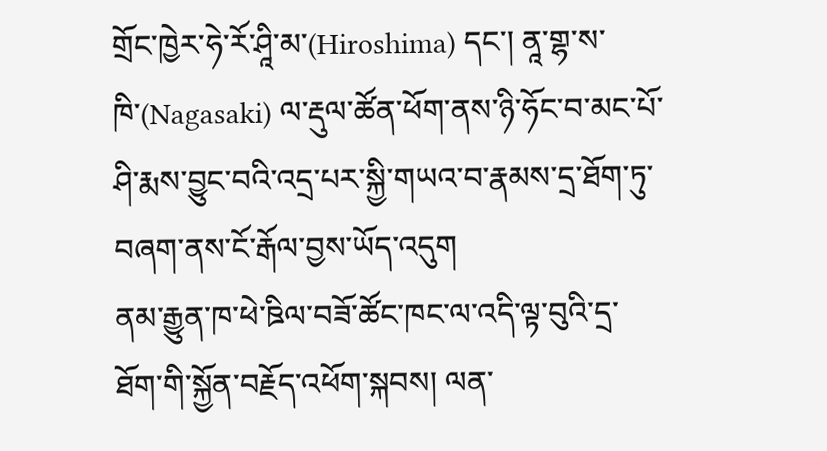གྲོང་ཁྱེར་ཧེ་རོ་ཤཱི་མ་(Hiroshima) དང་། ནཱ་གྷ་ས་ཁི་(Nagasaki) ལ་རྡུལ་ཚོན་ཕོག་ནས་ཉི་ཧོང་བ་མང་པོ་ཤི་རྨས་བྱུང་བའི་འདྲ་པར་སྐྱི་གཡའ་བ་རྣམས་དྲ་ཐོག་ཏུ་བཞག་ནས་ངོ་རྒོལ་བྱས་ཡོད་འདུག
ནམ་རྒྱུན་ཁ་ཕེ་ཋིལ་བཟོ་ཚོང་ཁང་ལ་འདི་ལྟ་བུའི་དྲ་ཐོག་གི་སྐྱོན་བརྗོད་འཕོག་སྐབས། ལན་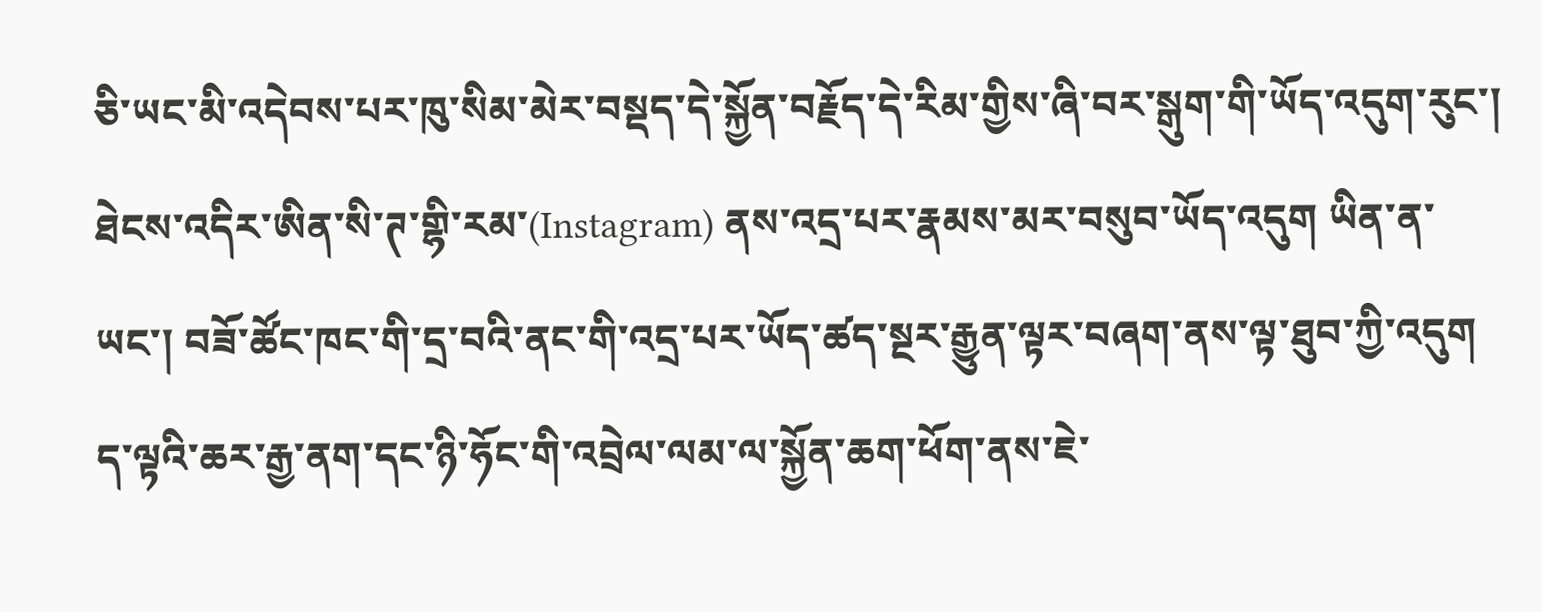ཅི་ཡང་མི་འདེབས་པར་ཁུ་སིམ་མེར་བསྡད་དེ་སྐྱོན་བརྗོད་དེ་རིམ་གྱིས་ཞི་བར་སྒུག་གི་ཡོད་འདུག་རུང་། ཐེངས་འདིར་ཨིན་སི་ཊ་གྷི་རམ་(Instagram) ནས་འདྲ་པར་རྣམས་མར་བསུབ་ཡོད་འདུག ཡིན་ན་ཡང་། བཟོ་ཚོང་ཁང་གི་དྲ་བའི་ནང་གི་འདྲ་པར་ཡོད་ཚད་སྔར་རྒྱུན་ལྟར་བཞག་ནས་ལྟ་ཐུབ་ཀྱི་འདུག
ད་ལྟའི་ཆར་རྒྱ་ནག་དང་ཉི་ཧོང་གི་འབྲེལ་ལམ་ལ་སྐྱོན་ཆག་ཕོག་ནས་ཇེ་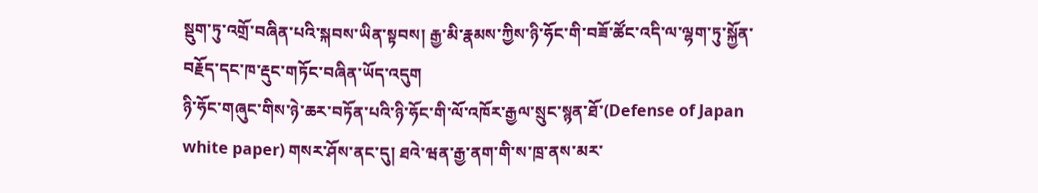སྡུག་ཏུ་འགྲོ་བཞིན་པའི་སྐབས་ཡིན་སྟབས། རྒྱ་མི་རྣམས་ཀྱིས་ཉི་ཧོང་གི་བཟོ་ཚོང་འདི་ལ་ལྷག་ཏུ་སྐྱོན་བརྗོད་དང་ཁ་རྡུང་གཏོང་བཞིན་ཡོད་འདུག
ཉི་ཧོང་གཞུང་གིས་ཉེ་ཆར་བཏོན་པའི་ཉི་ཧོང་གི་ལོ་འཁོར་རྒྱལ་སྲུང་སྙན་ཐོ་(Defense of Japan white paper) གསར་ཤོས་ནང་དུ། ཐའེ་ཝན་རྒྱ་ནག་གི་ས་ཁྲ་ནས་མར་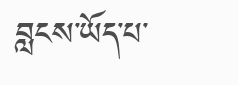བླངས་ཡོད་པ་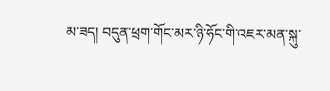མ་ཟད། བདུན་ཕྲག་གོང་མར་ཉི་ཧོང་གི་འཇར་མན་སྐུ་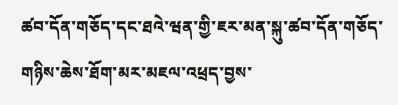ཚབ་དོན་གཅོད་དང་ཐའེ་ཝན་གྱི་ཇར་མན་སྐུ་ཚབ་དོན་གཅོད་གཉིས་ཆེས་ཐོག་མར་མཇལ་འཕྲད་བྱས་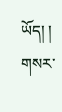ཡོད། །
གསར་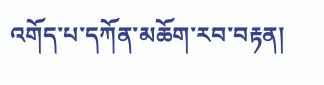འགོད་པ་དཀོན་མཆོག་རབ་བརྟན།